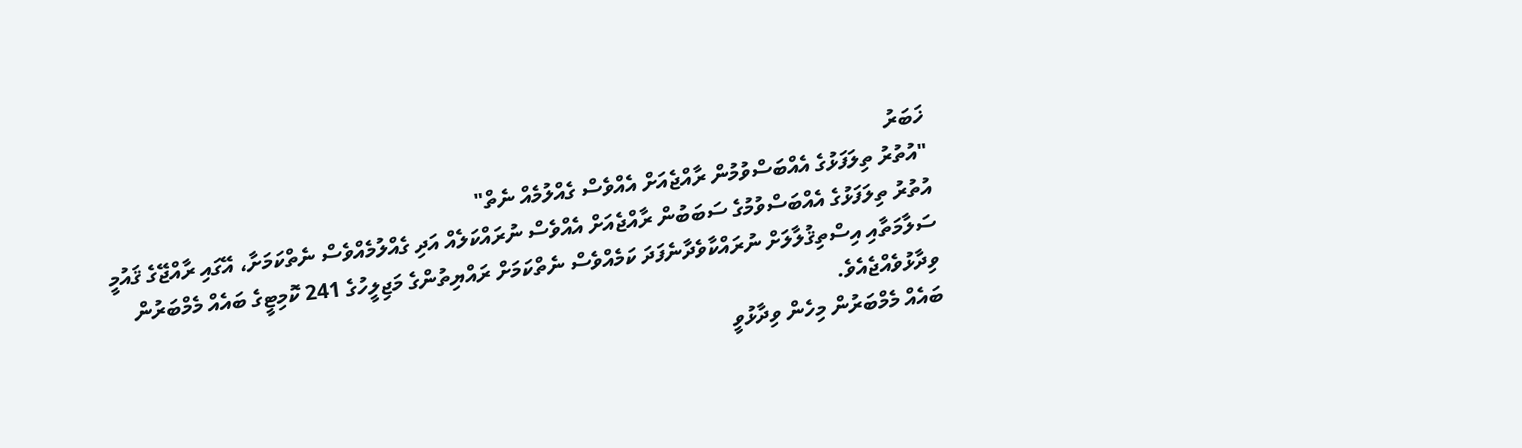ޚަބަރު
"އުތުރު ތިލަފަޅުގެ އެއްބަސްވުމުން ރާއްޖެއަށް އެއްވެސް ގެއްލުމެއް ނެތް"
އުތުރު ތިލަފަޅުގެ އެއްބަސްވުމުގެ ސަބަބުން ރާއްޖެއަށް އެއްވެސް ނުރައްކަލެއް އަދި ގެއްލުމެއްވެސް ނެތްކަމަށާ، އޭގައި ރާއްޖޭގެ ޤައުމީ ސަލާމަތާއި އިސްތިޤުލާލަށް ނުރައްކާވެދާނެފަދަ ކަމެއްވެސް ނެތްކަމަށް ރައްޔިތުންގެ މަޖިލީހުގެ 241 ކޮމިޓީގެ ބައެއް މެމްބަރުން ވިދާޅުވެއްޖެއެވެ.
ބައެއް މެމްބަރުން މިހެން ވިދާޅުވީ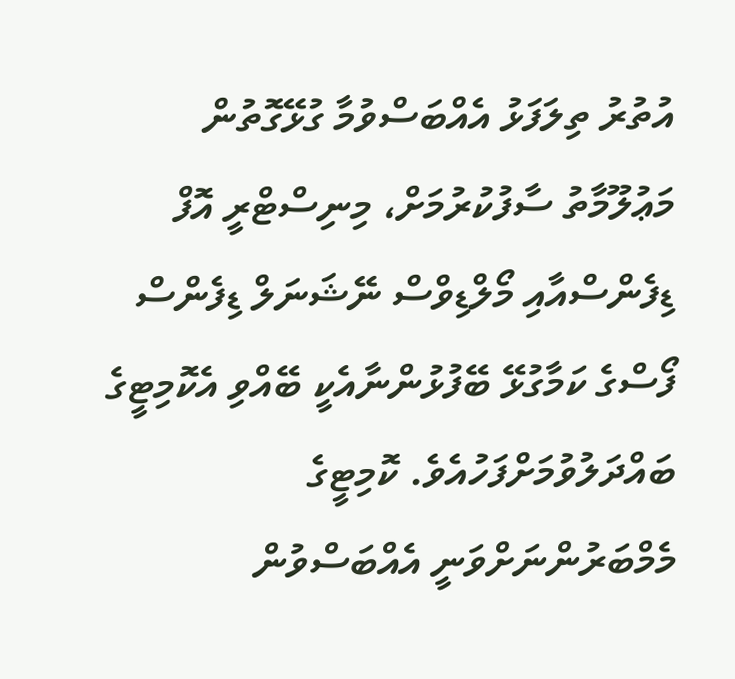އުތުރު ތިލަފަޅު އެއްބަސްވުމާ ގުޅޭގޮތުން މަޢުލޫމާތު ސާފުކުރުމަށް، މިނިސްޓްރީ އޮފް ޑިފެންސްއާއި މޯލްޑިވްސް ނޭޝަނަލް ޑިފެންސް ފޯސްގެ ކަމާގުޅޭ ބޭފުޅުންނާއެކީ ބޭއްވި އެކޮމިޓީގެ ބައްދަލުވުމަށްފަހުއެވެ. ކޮމިޓީގެ މެމްބަރުންނަށްވަނީ އެއްބަސްވުން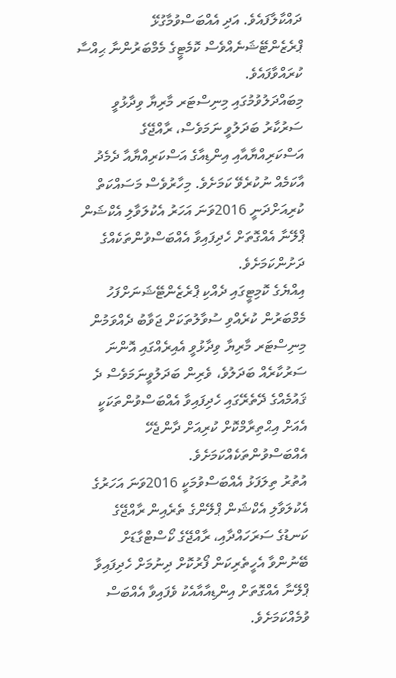ދައްކާލާފައެވެ. އަދި އެއްބަސްވުމާގުޅޭ ޕްރެޒެންޓޭޝަނެއްވެސް ކޮމެޓީގެ މެމްބަރުންނާ ޙިއްސާ ކުރައްވާފައެވެ.
މިބައްދަލުވުމުގައި މިނިސްޓަރ މާރިޔާ ވިދާޅުވީ ސަރުކާރު ބަދަލުވީ ނަމަވެސް، ރާއްޖޭގެ އަސްކަރިއްޔާއާއި އިންޑިއާގެ އަސްކަރިއްޔާއާ ދެމެދު އާކަމެއް ނުކުރެވޭ ކަމަށެވެ. މިހާރުވެސް މަސައްކަތް ކުރިއަށްދަނީ 2016ވަނަ އަހަރު އެކުލަވާލި އެކްޝަން ޕްލޭނާ އެއްގޮތަށް ހެދިފައިވާ އެއްބަސްވުންތަކެއްގެ ދަށުންކަމަށެވެ.
އިއްޔެގެ ކޮމިޓީގައި ދެއްކި ޕްރެޒެންޓޭޝަނަށްފަހު މެމްބަރުން ކުރެއްވި ސުވާލުތަކަށް ޖަވާބު ދެއްވަމުން މިނިސްޓަރ މާރިޔާ ވިދާޅުވީ އެއިރެއްގައި އޮންނަ ސަރުކާރެއް ބަދަލުވެ، ވެރިން ބަދަލުވީނަމަވެސް ދެ ޤައުމެއްގެ ދޭތެރޭގައި ހެދިފައިވާ އެއްބަސްވުންތަކަކީ އެއަށް އިޙްތިރާމްކޮށް ކުރިއަށް ދާންޖެހޭ އެއްބަސްވުންތަކެއްކަމަށެވެ.
އުތުރު ތިލަފަޅު އެއްބަސްވުމަކީ 2016ވަނަ އަހަރުގެ އެކުލަވާލި އެކްޝަން ޕްލޭންގެ ތެރެއިން ރާއްޖޭގެ ކަނޑުގެ ސަރަހައްދާއި، ރާއްޖޭގެ ކޯސްޓްގާޑަށް ބޭނުންވާ އެހީތެރިކަން ފޯރުކޮށް ދިނުމަށް ހެދިފައިވާ ޕްލޭނާ އެއްގޮތަށް އިންޑިއާއާއެކު ވެފައިވާ އެއްބަސް ވުމެއްކަމަށެވެ.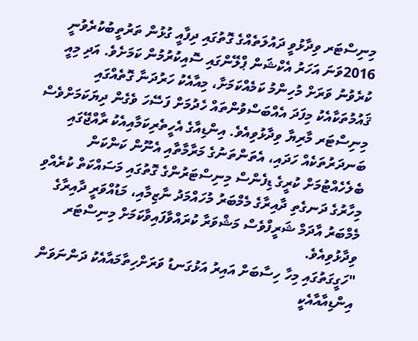މިނިސްޓަރ ވިދާޅުވީ ދައުލަތެއްގެ ގޮތުގައި ދިފާއީ ގުޅުން ތަރުތީބުކުރެވުނީ 2016ވަނަ އަހަރު އެކްޝަން ޕްލޭންގައި ސޮއިކުރުމުން ކަމަށެވެ. އަދި މިއީ ކުރެވުނު ވަރަށް މުހިންމު ކަމެއްކަމަށާ، މިއާއެކު ހަރުދަނާ ގޮތެއްގައި ޤައުމުތަކާއެކު މިފަދަ އެއްބަސްވުންތައް ހެދުމަށް ފަސޭހަ ވެގެން ދިޔަކަމަށްވެސް މިނިސްޓަރ މާރިޔާ ވިދާޅުވިއެވެ. އިންޑިއާގެ އެހީތެރިކަމާއިއެކު ރާއްޖޭގައި ބަނދަރުތަކެއް ހަދައި، އެތަންތަނުގެ މަރާމާތާއި އެނޫން ކަންކަން ބެލެހެއްޓުމަށް ކުރީގެ ޑިފެންސް މިނިސްޓަރުންގެ ގޮތުގައި މަސައްކަތް ކުރެއްވި މިހާރުގެ ދަނގެތި ދާއިރާގެ މެމްބަރު މުހައްމަދު ނާޒިމާއި، މަޑުއްވަރީ ދާއިރާގެ މެމްބަރު އާދަމް ޝަރީފްވެސް މަޝްވަރާ ކުރައްވާފައިވާކަމަށް މިނިސްޓަރ ވިދާޅުވިއެވެ.
"ހަގީގަތުގައި މިހާ ހިސާބަށް އައިރު އަޅުގަނޑު ވަރަށްހިތާމައާއެކު ދަންނަވަން އިންޑިއާއާއެކީ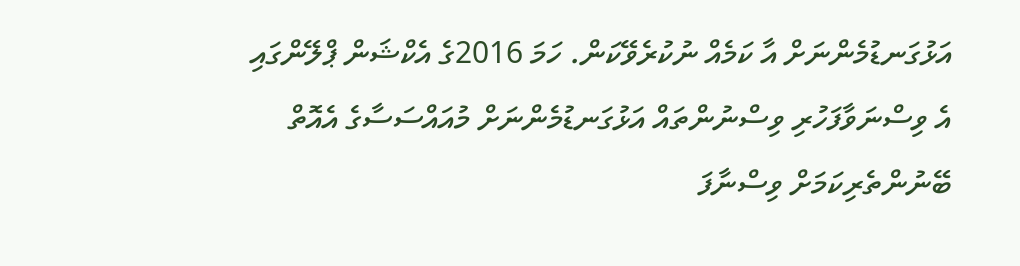އަޅުގަނޑުމެންނަށް އާ ކަމެއް ނުކުރެވޭކަން. ހަމަ 2016ގެ އެކްޝަން ޕްލޭންގައި އެ ވިސްނަވާފަހުރި ވިސްނުންތައް އަޅުގަނޑުމެންނަށް މުއައްސަސާގެ އެއޮތް ބޭނުންތެރިކަމަށް ވިސްނާފަ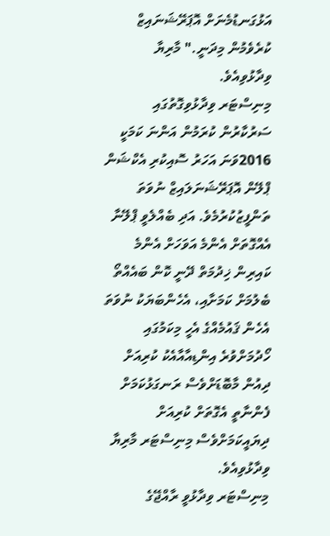އަޅުގަނޑުމެނަށް އޮޕަރޭޝަނައިޒް ކުރެވެމުން މިދަނީ." މާރިޔާ ވިދާޅުވިއެވެ.
މިނިސްޓަރ ވިދާޅުވިގޮތުގައި ސަރުކާރުން ކުރަމުން އަންނަ ކަމަކީ 2016ވަނަ އަހަރު ސޮއިކުރި އެކްޝަން ޕްލޭން އޮޕަރޭޝަނަލައިޒް ނުވަތަ ތަންފީޒުކުރުމެވެ. އަދި ބެއްލެވީ ޕްލޭނާ އެއްގޮތަށް އެންމެ އަވަހަށް އެންމެ ކައިރިން ޚިދުމަތް ދޭނީ ކޮން ބައެއްތޯ ބެލުމަށް ކަމަށާއި، އެހެންބަޔަކު ނުވަތަ އެހެން ޤައުމެއްގެ އެހީ މިކަމުގައި ހޯދުމަށްވުރެ އިންޑިއާއާއެކު ކުރިއަށް ދިއުން މާބޮޑަށްވެސް ރަނގަޅުކަމަށް ފެންނާތީ އެގޮތަށް ކުރިއަށް ދިޔައީކަމަށްވެސް މިނިސްޓަރ މާރިޔާ ވިދާޅުވިއެވެ.
މިނިސްޓަރ ވިދާޅުވީ ރާއްޖޭގެ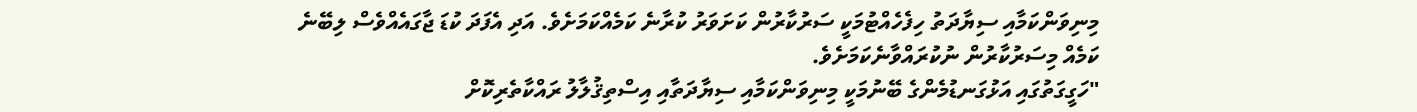މިނިވަންކަމާއި ސިޔާދަތު ހިފެހެއްޓުމަކީ ސަރުކާރުން ކަށަވަރު ކުރާނެ ކަމެއްކަމަށެވެ. އަދި އެފަދަ ކުޑަ ޖާގައެއްވެސް ލިބޭނެ ކަމެއް މިސަރުކާރުން ނުކުރައްވާނެކަމަށެވެ.
"ހަގީގަތުގައި އަޅުގަނޑުމެންގެ ބޭނުމަކީ މިނިވަންކަމާއި ސިޔާދަތާއި އިސްތިޤުލާލު ރައްކާތެރިކޮށް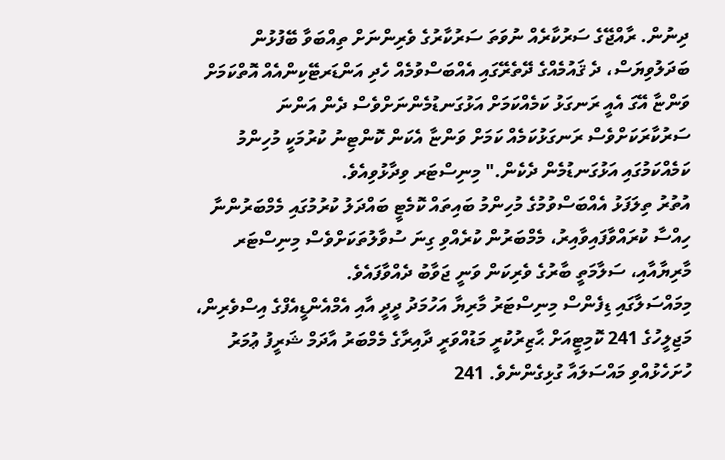ދިނުން. ރާއްޖޭގެ ސަރުކާރެއް ނުވަތަ ސަރުކާރުގެ ވެރިންނަށް ތިއްބަވާ ބޭފުޅުން ބަދަލުވިޔަސް، ދެ ޤައުމެއްގެ ދޭތެރޭގައި އެއްބަސްވުމެއް ހެދި އަންޑަރޓޭކިންއެއް އޮތްކަމަށް ވަންޏާ އޭގަ އެއީ ރަނގަޅު ކަމެއްކަމަށް އަޅުގަނޑުމެންނަށްވެސް ދެން އަންނަ ސަރުކާރަކަށްވެސް ރަނގަޅުކަމެއް ކަމަށް ވަންޏާ އެކަން ކޮންޓިނު ކުރުމަކީ މުހިންމު ކަމެއްކަމުގައި އަޅުގަނޑުމެން ދެކެން." މިނިސްޓަރ ވިދާޅުވިއެވެ.
އުތުރު ތިލަފަޅު އެއްބަސްވުމުގެ މުހިންމު ބައިތައް ކޮމެޓީ ބައްދަލު ކުރުމުގައި މެމްބަރުންނާ ހިއްސާ ކުރައްވާފައިވާއިރު، މެމްބަރުން ކުރެއްވި ގިނަ ސުވާލުތަކަށްވެސް މިނިސްޓަރ މާރިޔާއާއި، ސަލާމަތީ ބާރުގެ ވެރިކަން ވަނީ ޖަވާބު ދެއްވާފައެވެ.
މިމައްސަލާގައި ޑިފެންސް މިނިސްޓަރު މާރިޔާ އަހުމަދު ދީދީ އާއި އެމްއެންޑީއެފްގެ އިސްވެރިން، މަޖިލީހުގެ 241 ކޮމިޓީއަށް ޙާޒިރުކުރީ މަޑުއްވަރީ ދާއިރާގެ މެމްބަރު އާދަމް ޝަރީފު ޢުމަރު ހުށަހެޅުއްވި މައްސަލައާ ގުޅިގެންނެވެ. 241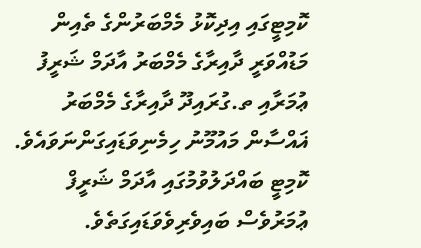ކޮމިޓީގައި އިދިކޮޅު މެމްބަރުންގެ ތެއިން މަޑުއްވަރީ ދާއިރާގެ މެމްބަރު އާދަމް ޝަރީފު ޢުމަރާއި ތ.ގުރައިދޫ ދާއިރާގެ މެމްބަރު ޣައްސާން މައުމޫނު ހިމެނިވަޑައިގަންނަވައެވެ. ކޮމިޓީ ބައްދަލުވުމުގައި އާދަމް ޝަރީފް ޢުމަރުވެސް ބައިވެރިވެވަޑައިގަތެވެ.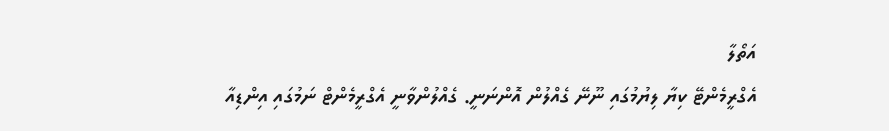އަތޯލާ
އެގްރީމެންޓޭ ކިޔާ ލިޔުމުގައި ނޫނޭ ގެއްލުން އޮންނަނީ. ގެއްލުންވާނީ އެގްރީމެންޓް ނަމުގައި އިންޑިއާ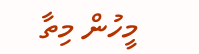މީހުން މިތާ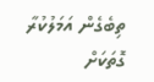ތިބެގެން އަމަލުކުރާ ގޮތަކަށް